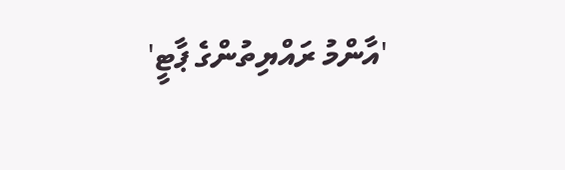'އާންމު ރައްޔިތުންގެ ޕާޓީ'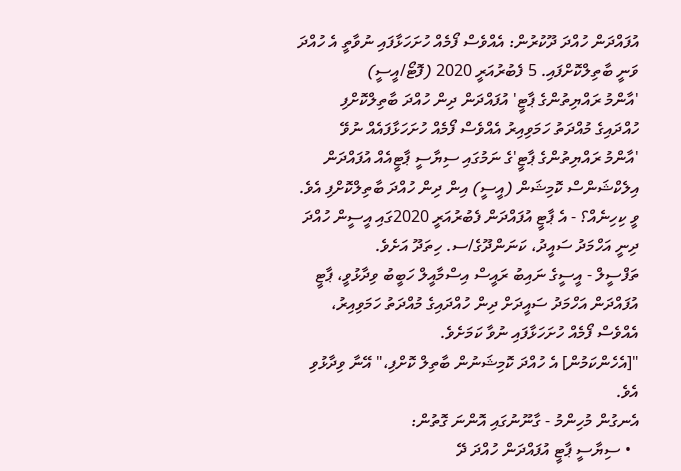އުފައްދަން ހުއްދަ ދޫކުރުން: އެއްވެސް ފޯމެއް ހުށަހަޅާފައި ނުވާތީ އެ ހުއްދަ ވަނީ ބާތިލްކޮށްފައި. 5 ފެބުރުއަރީ 2020 (ފޮޓޯ/އީސީ)
'އާންމު ރައްޔިތުންގެ ޕާޓީ' އުފައްދަން ދިން ހުއްދަ ބާތިލްކޮށްފި
ހުއްދައިގެ މުއްދަތު ހަމަވިއިރު އެއްވެސް ފޯމެއް ހުށަހަޅާފައެއް ނުވޭ
'އާންމު ރައްޔިތުންގެ ޕާޓީ'ގެ ނަމުގައި ސިޔާސީ ޕާޓީއެއް އުފައްދަން އިލެކްޝަންސް ކޮމިޝަން (އީސީ) އިން ދިން ހުއްދަ ބާތިލްކޮށްފި އެވެ.
ވީ ކިހިނެއް؟ - އެ ޕާޓީ އުފައްދަން ފެބުރުއަރީ 2020ގައި އީސީން ހުއްދަ ދިނީ އަހްމަދު ސައީދު، ކަނަންދޫގެ/ސ. ހިތަދޫ އަށެވެ.
ތަފްސީލް - އީސީގެ ނައިބު ރައީސް އިސްމާއީލް ހަބީބު ވިދާޅުވީ، ޕާޓީ އުފައްދަން އަހްމަދު ސައީދަށް ދިން ހުއްދައިގެ މުއްދަތު ހަމަވިއިރު، އެއްވެސް ފޯމެއް ހުށަހަޅާފައި ނުވާ ކަމަށެވެ.
"[އެހެންކަމުން] އެ ހުއްދަ ކޮމިޝަނުން ބާތިލް ކޮށްފި،" އޭނާ ވިދާޅުވި އެވެ.
އެނގުން މުހިންމު - ގާނޫނުގައި އޮންނަ ގޮތުން:
  • ސިޔާސީ ޕާޓީ އުފައްދަން ހުއްދަ ދޭ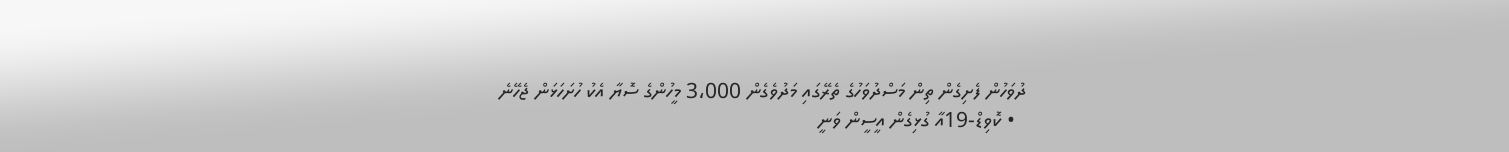ދުވަހުން ފެށިގެން ތިން މަސްދުވަހުގެ ތެރޭގައި މަދުވެގެން 3،000 މީހުންގެ ސޮޔާ އެކު ހުށަހަޅަން ޖެހޭނެ
  • ކޮވިޑް-19އާ ގުޅިގެން އީސީން ވަނީ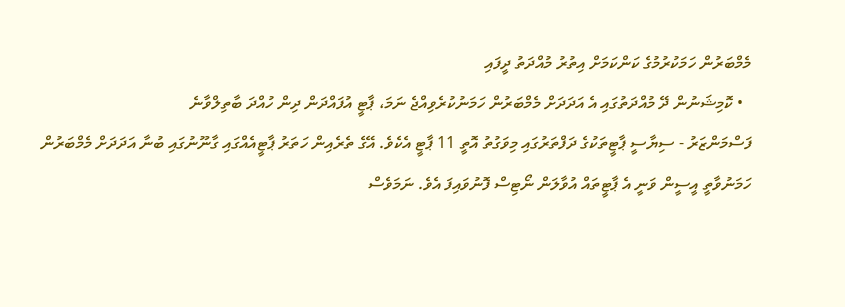މެމްބަރުން ހަމަކުރުމުގެ ކަންކަމަށް އިތުރު މުއްދަތު ދީފައި
  • ކޮމިޝަނުން ދޭ މުއްދަތުގައި އެ އަދަދަށް މެމްބަރުން ހަމަނުކުރެވިއްޖެ ނަމަ، ޕާޓީ އުފައްދަން ދިން ހުއްދަ ބާތިލްވާނެ
ފަސްމަންޒަރު - ސިޔާސީ ޕާޓީތަކުގެ ދަފްތަރުގައި މިވަގުތު އޮތީ 11 ޕާޓީ އެކެވެ. އޭގެ ތެރެއިން ހަތަރު ޕާޓީއެއްގައި ގާނޫނުގައި ބުނާ އަދަދަށް މެމްބަރުން ހަމަނުވާތީ އީސީން ވަނީ އެ ޕާޓީތައް އުވާލަން ނޯޓިސް ފޮނުވައިފަ އެވެ. ނަމަވެސް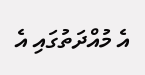އެ މުއްދަތުގައި އެ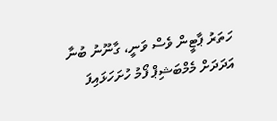ހަތަރު ޕާޓީން ވެސް ވަނީ، ގާނޫނު ބުނާ އަދަދަށް މެމްބަޝިޕް ފޯމު ހުށަހަޅައިފަ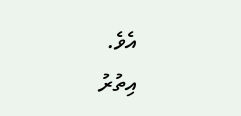އެވެ.
އިތުރު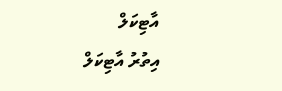އާޓިކަލް
އިތުރު އާޓިކަލް